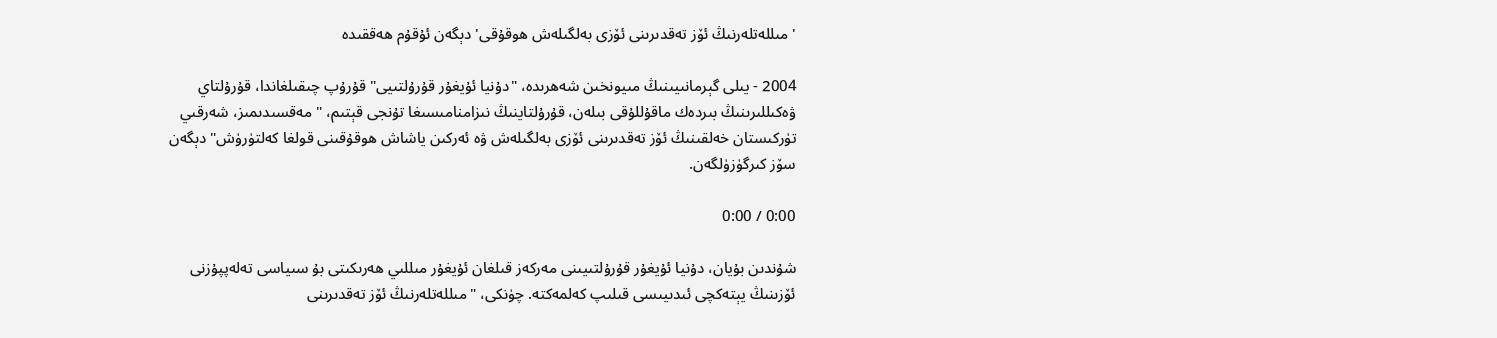'مىللەتلەرنىڭ ئۆز تەقدىرىنى ئۆزى بەلگىلەش ھوقۇقى' دېگەن ئۇقۇم ھەققىدە

2004 - يىلى گېرمانىيىنىڭ مىيونخىن شەھرىدە، "دۇنيا ئۇيغۇر قۇرۇلتىيى" قۇرۇپ چىقىلغاندا، قۇرۇلتاي ۋەكىللىرىنىڭ بىردەك ماقۇللۇقى بىلەن، قۇرۇلتاينىڭ نىزامنامىسىغا تۇنجى قېتىم، " مەقسىدىمىز، شەرقىي تۈركىستان خەلقىنىڭ ئۆز تەقدىرىنى ئۆزى بەلگىلەش ۋە ئەركىن ياشاش ھوقۇقىنى قولغا كەلتۈرۈش" دېگەن سۆز كىرگۈزۈلگەن.

0:00 / 0:00

شۇندىن بۇيان، دۇنيا ئۇيغۇر قۇرۇلتىيىنى مەركەز قىلغان ئۇيغۇر مىللىي ھەرىكىتى بۇ سىياسى تەلەپپۇزنى ئۆزىنىڭ يېتەكچى ئىدىيىسى قىلىپ كەلمەكتە. چۈنكى، "مىللەتلەرنىڭ ئۆز تەقدىرىنى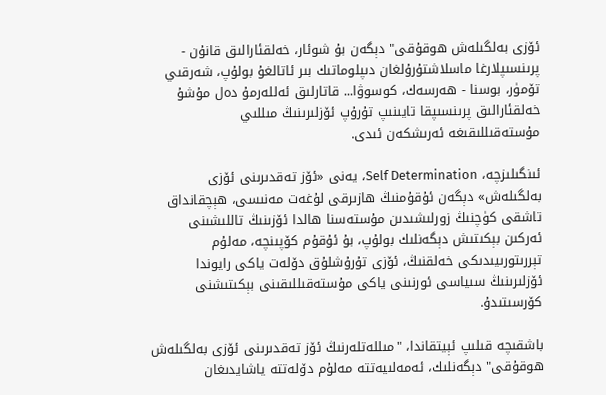ئۆزى بەلگىلەش ھوقۇقى" دېگەن بۇ شوئار، خەلقئارالىق قانۇن - پرىنسىپلارغا ماسلاشتۇرۇلغان دىپلوماتىك بىر ئاتالغۇ بولۇپ، شەرقىي تۆمۈر، بوسنا - ھەرسەك، كوسوۋا... قاتارلىق ئەللەرمۇ دەل مۇشۇ خەلقئارالىق پرىنسىپقا تايىنىپ تۇرۇپ ئۆزلىرىنىڭ مىللىي مۇستەقىللىقىغە ئەرىشكەن ئىدى.

ئىنگىلىزچە، Self Determination، يەنى «ئۆز تەقدىرىنى ئۆزى بەلگىلەش» دېگەن ئۇقۇمنىڭ ھازىرقى لۇغەت مەنىسى، ھېچقانداق تاشقى كۈچنىڭ زورلىشىدىن مۇستەسنا ھالدا ئۆزىنىڭ تاللىشىنى ئەركىن بېكىتىش دېگەنلىك بولۇپ، بۇ ئۇقۇم كۆپىنچە، مەلۇم تېررىتورىيىدىكى خەلقنىڭ، ئۆزى تۇرۇشلۇق دۆلەت ياكى رايوندا ئۆزلىرىنىڭ سىياسى ئورنىنى ياكى مۇستەقىللىقىنى بېكىتىشنى كۆرسىتىدۇ.

باشقىچە قىلىپ ئېيتقاندا، "مىللەتلەرنىڭ ئۆز تەقدىرىنى ئۆزى بەلگىلەش ھوقۇقى" دېگەنلىك، ئەمەلىيەتتە مەلۇم دۆلەتتە ياشايدىغان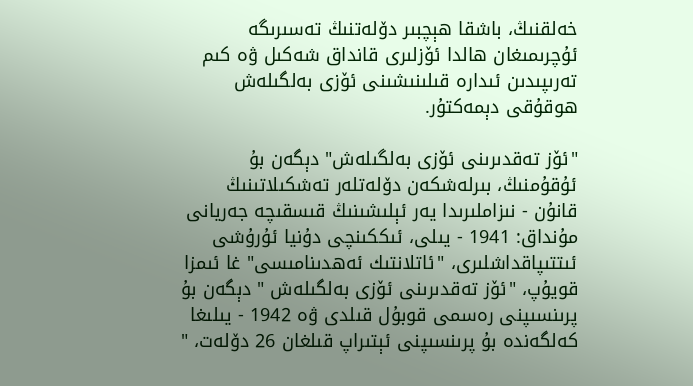خەلقنىڭ، باشقا ھېچبىر دۆلەتنىڭ تەسىرىگە ئۇچرىمىغان ھالدا ئۆزلىرى قانداق شەكىل ۋە كىم تەرىپىدىن ئىدارە قىلىنىشىنى ئۆزى بەلگىلەش ھوقۇقى دېمەكتۇر.

"ئۆز تەقدىرىنى ئۆزى بەلگىلەش" دېگەن بۇ ئۇقۇمنىڭ، بىرلەشكەن دۆلەتلەر تەشكىلاتىنىڭ قانۇن - نىزاملىرىدا يەر ئېلىشىنىڭ قىسقىچە جەريانى مۇنداق: 1941 - يىلى، ئىككىنچى دۇنيا ئۇرۇشى ئىتتىپاقداشلىرى، "ئاتلانتىك ئەھدىنامىسى" غا ئىمزا قويۇپ، "ئۆز تەقدىرىنى ئۆزى بەلگىلەش " دېگەن بۇ پرىنسىپنى رەسمى قوبۇل قىلدى ۋە 1942 - يىلىغا كەلگەندە بۇ پرىنسىپنى ئېتىراپ قىلغان 26 دۆلەت، "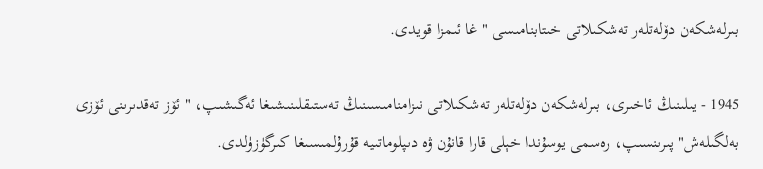بىرلەشكەن دۆلەتلەر تەشكىلاتى خىتابنامىسى " غا ئىمزا قويدى.

1945 - يىلىنىڭ ئاخىرى، بىرلەشكەن دۆلەتلەر تەشكىلاتى نىزامنامىسىنىڭ تەستىقلىنىشىغا ئەگىشىپ، " ئۆز تەقدىرىنى ئۆزى بەلگىلەش" پىرىنسىپ، رەسمى يوسۇندا خېلى قارا قانۇن ۋە دىپلوماتىيە قۇرۇلمىسىغا كىرگۈزۈلدى.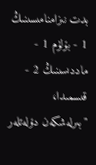بدت نىزامنامىسىنىڭ 1 - بۆلۈم 1 - ماددىسىنىڭ 2 - قىسمىدا، "بىرلەشكەن دۆلەتلەر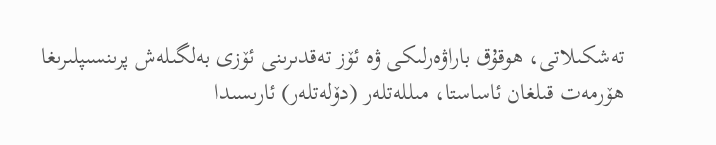تەشكىلاتى، ھوقۇق باراۋەرلىكى ۋە ئۆز تەقدىرىنى ئۆزى بەلگىلەش پرىنسىپلىرىغا ھۆرمەت قىلغان ئاساستا، مىللەتلەر (دۆلەتلەر) ئارىسىدا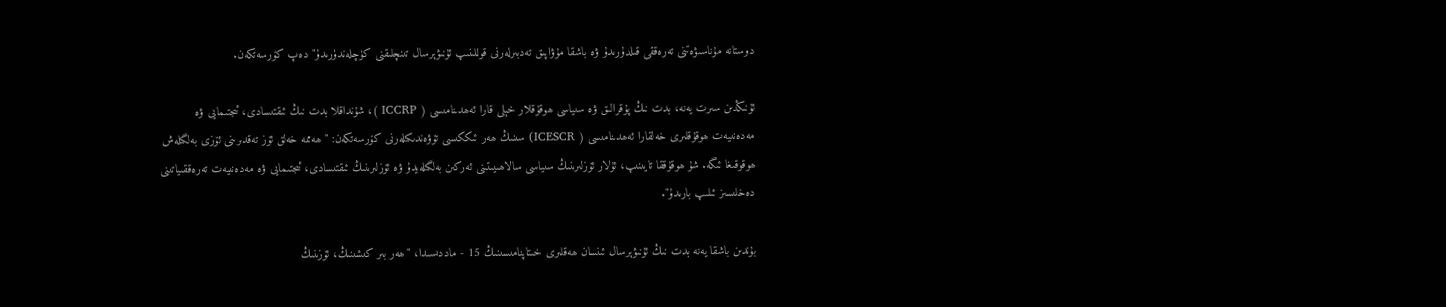دوستانە مۇناسىۋەتنى تەرەققى قىلدۇرىدۇ ۋە باشقا مۇۋاپىق تەدبىرلەرنى قوللىنىپ ئۇنىۋېرسال تىنچلىقنى كۈچلەندۈرىدۇ" دەپ كۆرسەتكەن.

ئۇنىڭدىن سىرت يەنە، بدت نىڭ پۇقرالىق ۋە سىياسى ھوقۇقلار خېلى قارا ئەھدىنامىسى ( ICCRP )، شۇنداقلا بدت نىڭ ئىقتىسادى، ئىجتىمايى ۋە مەدەنىيەت ھوقۇقلىرى خەلقارا ئەھدىنامىسى ( ICESCR) سىنىڭ ھەر ئىككىسى تۆۋەندىكىلەرنى كۆرسەتكەن: "ھەممە خەلق ئۆز تەقدىرىنى ئۆزى بەلگىلەش ھوقوقىغا ئىگە. شۇ ھوقۇققا تايىنىپ، ئۇلار ئۆزلىرىنىڭ سىياسى سالاھىيىتىنى ئەركىن بەلگىلەيدۇ ۋە ئۆزلىرىنىڭ ئىقتىسادى، ئىجتىمايى ۋە مەدەنىيەت تەرەققىياتىنى دەخلىسىز ئىلىپ بارىدۇ".

بۇندىن باشقا يەنە بدت نىڭ ئۇنىۋېرسال ئىنسان ھەقلىرى خىتاپنامىسىنىڭ 15 - ماددىسىدا، "ھەر بىر كىشىنىڭ، ئۆزىنىڭ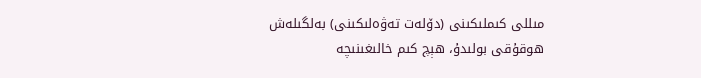مىللى كىملىكىنى (دۆلەت تەۋەلىكىنى) بەلگىلەش ھوقۇقى بولىدۇ، ھېچ كىم خالىغىنىچە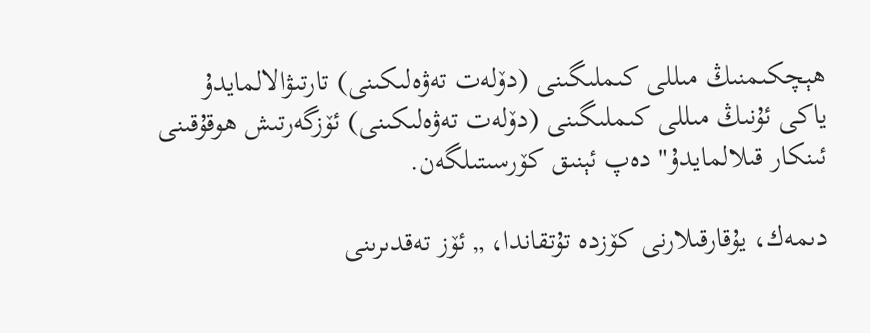ھېچكىمنىڭ مىللى كىملىگىنى (دۆلەت تەۋەلىكىنى) تارتىۋالالمايدۇ ياكى ئۇنىڭ مىللى كىملىگىنى (دۆلەت تەۋەلىكىنى) ئۆزگەرتىش ھوقۇقىنى ئىنكار قىلالمايدۇ" دەپ ئېنىق كۆرسىتىلگەن.

دىمەك، يۇقارقىلارنى كۆزدە تۇتقاندا، „ ئۆز تەقدىرىنى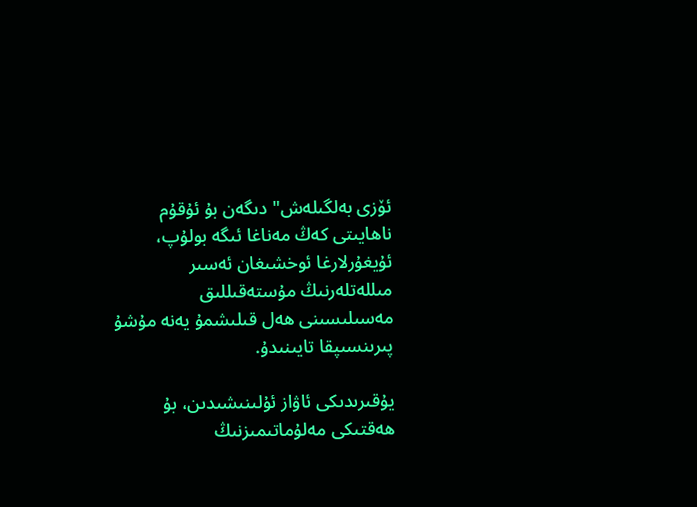ئۆزى بەلگىلەش" دىگەن بۇ ئۇقۇم ناھايىتى كەڭ مەناغا ئىگە بولۇپ، ئۇيغۇرلارغا ئوخشىغان ئەسىر مىللەتلەرنىڭ مۇستەقىللىق مەسىلىسىنى ھەل قىلىشمۇ يەنە مۇشۇ پىرىنسىپقا تايىنىدۇ.

يۇقىرىدىكى ئاۋاز ئۇلىنىشىدىن، بۇ ھەقتىكى مەلۇماتىمىزنىڭ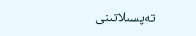تەپسىلاتىنى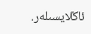ئاڭلايسىلەر.